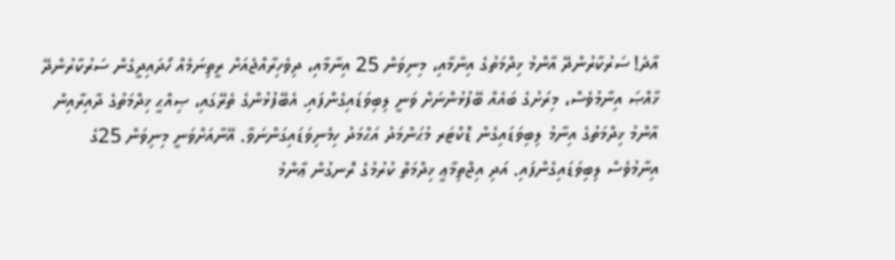އާދެ! ސަރުކާރުންދޭ އާންމު ޚިދްމަތުގެ އިނާމާއި، މިނިވަން 25 އިނާމާއި، ދިވެހިރާއްޖެއަށް ރީތިނަމެއް ހޯދައިދީގެން ސަރުކާރުންދޭ ޚާއްޞަ އިނާމުވެސް، މިރަށުގެ ބައެއް ބޭފުޅުންނަށް ވަނީ ލިބިވަޑައިގެންފައި. އެބޭފުޅުންގެ ތެރޭގައި، ޞިއްޙީ ޚިދްމަތުގެ ދާއިރާއިން އާންމު ޚިދްމަތުގެ އިނާމު ލިބިވަޑައިގެން ޑޮކްޓަރ މުޙަންމަދު އަޙްމަދު ހިމެނިވަޑައިގަންނަވާ. އޭނާއަށްވަނީ މިނިވަން 25ގެ އިނާމުވެސް ލިބިވަޑައިގެންފައި. އަދި އިޖްތިމާޢީ ޚިދްމަތް ކުރުމުގެ ރޮނގުން ޢާންމު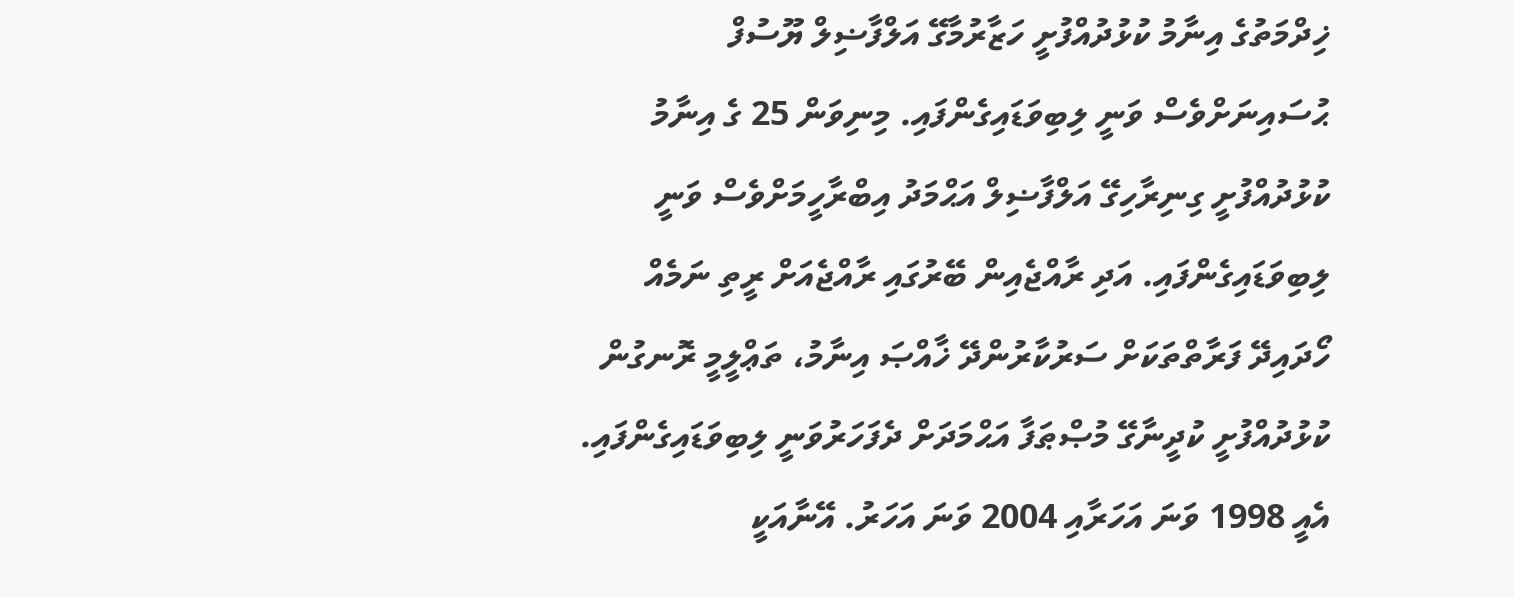ޚިދްމަތުގެ އިނާމު ކުޅުދުއްފުށީ ހަޒާރުމާގޭ އަލްފާޟިލް ޔޫސުފް ޙުސައިނަށްވެސް ވަނީ ލިބިވަޑައިގެންފައި. މިނިވަން 25 ގެ އިނާމު ކުޅުދުއްފުށީ ގިނިރާހިގޭ އަލްފާޟިލް އަޙްމަދު އިބްރާހީމަށްވެސް ވަނީ ލިބިވަޑައިގެންފައި. އަދި ރާއްޖެއިން ބޭރުގައި ރާއްޖެއަށް ރީތި ނަމެއް ހޯދައިދޭ ފަރާތްތަކަށް ސަރުކާރުންދޭ ޚާއްޞަ އިނާމު، ތަޢްލީމީ ރޮނގުން ކުޅުދުއްފުށީ ކުދީނާގޭ މުޞްޠަފާ އަޙްމަދަށް ދެފަހަރުވަނީ ލިބިވަޑައިގެންފައި. އެއީ 1998 ވަނަ އަހަރާއި 2004 ވަނަ އަހަރު. އޭނާއަކީ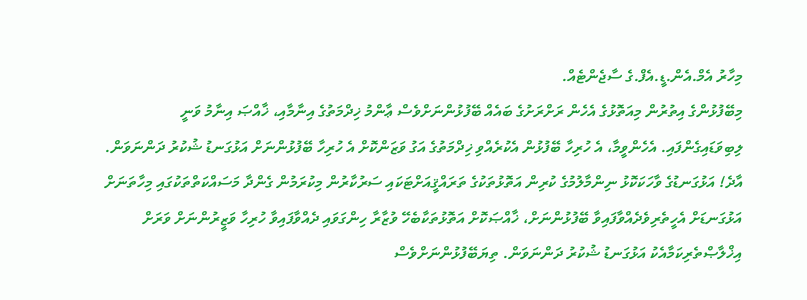މިހާރު އެމް.އެން.ޑީ.އެފް.ގެ ސާޖެންޓެއް.
މިބޭފުޅުންގެ އިތުރުން މިއަތޮޅުގެ އެހެން ރަށްރަށުގެ ބައެއް ބޭފުޅުންނަށްވެސް ޢާންމު ޚިދްމަތުގެ އިނާމާއި، ޚާއްޞަ އިނާމު ވަނީ ލިބިވަޑައިގެންފައި. އެހެންވީމާ، އެ ހުރިހާ ބޭފުޅުން އެކުރެއްވި ޚިދްމަތުގެ އަގު ވަޒަންކޮށް އެ ހުރިހާ ބޭފުޅުންނަށް އަޅުގަނޑު ޝުކުރު ދަންނަވަން.
އާދެ! އަޅުގަނޑުގެ ވާހަކަކޮޅު ނިންމާލުމުގެ ކުރިން އަތޮޅުތަކުގެ ތަރައްޤީއަށްޓަކައި ސަރުކާރުން މިކުރަމުން ގެންދާ މަސައްކަތްތަކުގައި މިހާތަނަށް އަޅުގަނޑަށް އެހީތެރިވެދެއްވާފައިވާ ބޭފުޅުންނަށް، ޚާއްޞަކޮށް އަތޮޅުތަކާބެހޭ ވުޒާރާ ހިންގަވައި ދެއްވާފައިވާ ހުރިހާ ވަޒީރުންނަށް ވަރަށް އިޚްލާޞްތެރިކަމާއެކު އަޅުގަނޑު ޝުކުރު ދަންނަވަން. ތިޔަބޭފުޅުންނަށްވެސް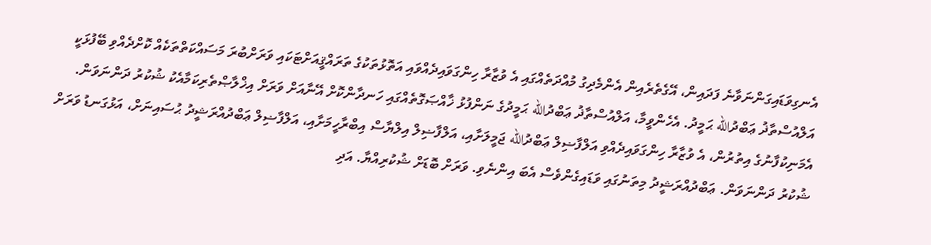އެނގިވަޑައިގަންނަވާނެ ފަދައިން، އޭގެތެރެއިން އެންމެދިގު މުއްދަތެއްގައި އެ ވުޒާރާ ހިންގަވައިދެއްވައި އަތޮޅުތަކުގެ ތަރައްޤީއަށްޓަކައި ވަރަށްބުރަ މަސައްކަތްތަކެއް ކޮށްދެއްވި ބޭފުޅަކީ އަލްއުސްތާޛު ޢަބްދުالله ޙަމީދު. އެހެންވީމާ، އަލްއުސްތާޛު ޢަބްދުالله ޙަމީދުގެ ނަންފުޅު ޚާއްޞަގޮތެއްގައި ހަނދާންކޮށް އޭނާއަށް ވަރަށް އިޚްލާޞްތެރިކަމާއެކު ޝުކުރު ދަންނަވަން. އެމަނިކުފާނުގެ އިތުރުން، އެ ވުޒާރާ ހިންގަވައިދެއްވި އަލްފާޟިލް ޢަބްދުالله ޖަމީލަށާއި، އަލްފާޟިލް އިލްޔާސް އިބްރާހީމަށާއި، އަލްފާޟިލް ޢަބްދުއްރަޝީދު ޙުސައިނަށް، އަޅުގަނޑު ވަރަށް ޝުކުރު ދަންނަވަން. ޢަބްދުއްރަޝީދު މިތަނުގައި ވަޑައިގެންވެސް އެބަ އިންނެވި. ވަރަށް ބޮޑަށް ޝުކުރިއްޔާ. އަދި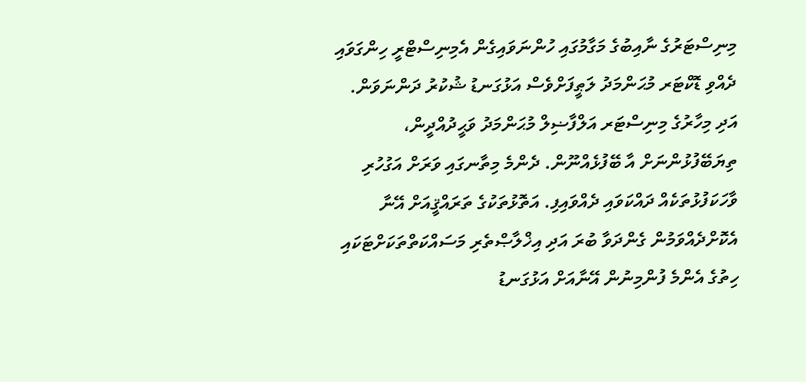މިނިސްޓަރުގެ ނާއިބުގެ މަގާމުގައި ހުންނަވައިގެން އެމިނިސްޓްރީ ހިންގަވައި ދެއްވި ޑޮކްޓަރ މުޙަންމަދު ލަޠީފަށްވެސް އަޅުގަނޑު ޝުކުރު ދަންނަވަން. އަދި މިހާރުގެ މިނިސްޓަރ އަލްފާޟިލް މުޙަންމަދު ވަޙީދުއްދީން، ތިޔަބޭފުޅުންނަށް އާ ބޭފުޅެއްނޫން. ދެންމެ މިތާނގައި ވަރަށް އަގުހުރި ވާހަކަފުޅުތަކެއް ދައްކަވައި ދެއްވައިފި. އަތޮޅުތަކުގެ ތަރައްޤީއަށް އޭނާ އެކޮށްދެއްވަމުން ގެންދަވާ ބުރަ އަދި އިޚްލާޞްތެރި މަސައްކަތްތަކަށްޓަކައި ހިތުގެ އެންމެ ފުންމިނުން އޭނާއަށް އަޅުގަނޑު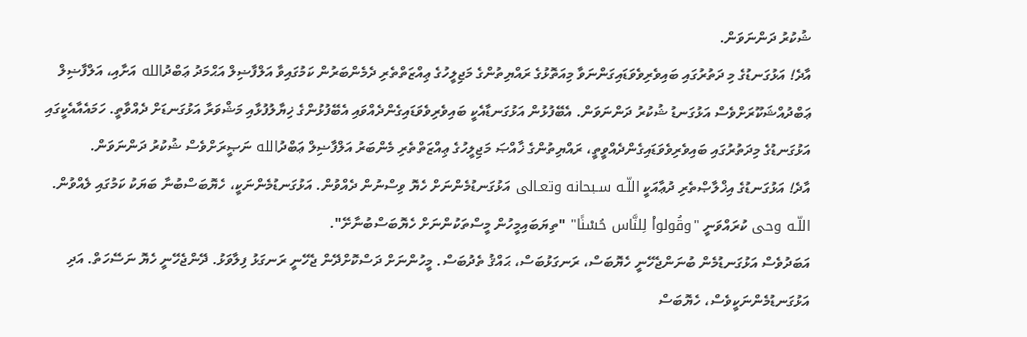ޝުކުރު ދަންނަވަން.
އާދެ! އަޅުގަނޑުގެ މި ދަތުރުގައި ބައިވެރިވެވަޑައިގަންނަވާ މިއަތޮޅުގެ ރައްޔިތުންގެ މަޖިލީހުގެ ޢިއްޒަތްތެރި ދެމެންބަރުން ކަމުގައިވާ އަލްފާޟިލް އަޙްމަދު ޢަބްދުالله އަށާއި، އަލްފާޟިލް ޢަބްދުއްޝަކޫރަށްވެސް އަޅުގަނޑު ޝުކުރު ދަންނަވަން. އެބޭފުޅުން އަޅުގަނޑާއެކީ ބައިވެރިވެވަޑައިގެންދެއްވައި އެބޭފުޅުންގެ ޚިޔާލުފުޅާއި މަޝްވަރާ އަޅުގަނޑަށް ދެއްވާތީ. ހަމައެއާއެކީގައި އަޅުގަނޑުގެ މިދަތުރުގައި ބައިވެރިވެވަޑައިގެންދެއްވީތީ، ރައްޔިތުންގެ ޚާއްޞަ މަޖިލީހުގެ ޢިއްޒަތްތެރި މެންބަރު އަލްފާޟިލް ޢަބްދުالله ނަޞީރަށްވެސް ޝުކުރު ދަންނަވަން.
އާދެ! އަޅުގަނޑުގެ އިޚްލާޞްތެރި ދުޢާއަކީ اللّـه سـبحانه وتعـالى އަޅުގަނޑުމެންނަށް ހެޔޮ ވިސްނުން ދެއްވުން. އަޅުގަނޑުމެންނަކީ، ހެޔޮބަސްބުނާ ބަޔަކު ކަމުގައި ލެއްވުން. اللّـه وحى ކުރައްވަނީ "وقُولواْ لِلنَّاس حُسْنًا" "ތިޔަބައިމީހުން މީސްތަކުންނަށް ހެޔޮބަސްބުނާށޭ".
އަބަދުވެސް އަޅުގަނޑުމެން ބުނަންޖެހޭނީ ހެޔޮބަސް، ރަނގަޅުބަސް، ޙައްޤު ތެދުބަސް. މީހުންނަށް ދަސްކޮށްދޭން ޖެހޭނީ ރަނގަޅު ފިލާވަޅު. ދޭންޖެހޭނީ ހެޔޮ ނަސޭހަތް. އަދި އަޅުގަނޑުމެންނަކީވެސް، ހެޔޮބަސް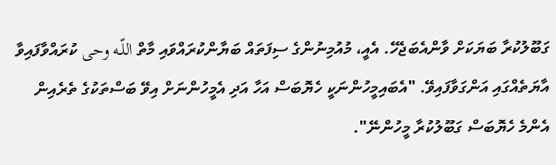ގަބޫލުކުރާ ބަޔަކަށް ވާންއެބަޖެހޭ. އެއީ، މުއުމިނުންގެ ސިފަތައް ބަޔާންކުރައްވައި މާތް اللّـه وحى ކުރައްވާފައިވާ އާޔަތެއްގައި އަންގަވާފައިވޭ. "އެބައިމީހުންނަކީ ހެޔޮބަސް އަހާ އަދި އެމީހުންނަށް އިވޭ ބަސްތަކުގެ ތެރެއިން އެންމެ ހެޔޮބަސް ގަބޫލުކުރާ މީހުންނޭ".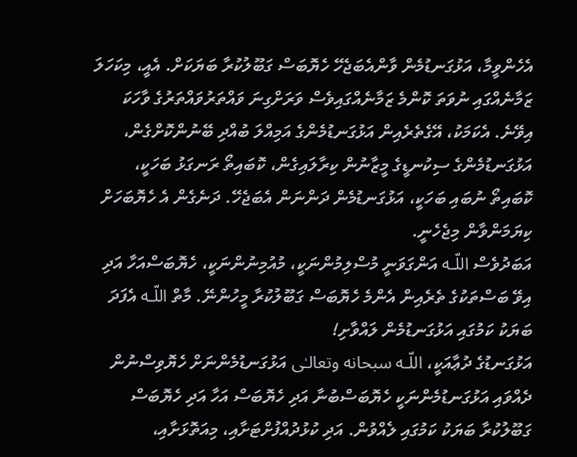އެހެންވީމާ، އަޅުގަނޑުމެން ވާންއެބަޖެހޭ ހެޔޮބަސް ގަބޫލުކުރާ ބަޔަކަށް. އެއީ، މިކަހަލަ ޒަމާނެއްގައި ނުވަތަ ކޮންމެ ޒަމާނެއްގައިވެސް ވަރަށްގިނަ ވައްތަރުވައްތަރުގެ ވާހަކަ އިވޭނެ. އެކަމަކު، އޭގެތެރެއިން އަޅުގަނޑުމެންގެ އަމިއްލަ ބުއްދި ބޭނުންކޮށްގެން، އަޅުގަނޑުމެންގެ ސިކުނޑީގެ މީޒާނުން ކިރާލައިގެން، ކޮބައިތޯ ރަނގަޅު ބަހަކީ، ކޮބައިތޯ ނުބައި ބަހަކީ، އަޅުގަނޑުމެން ދަންނަން އެބަޖެހޭ. ދަނެގެން އެ ހެޔޮބަހަށް ކިޔަމަންވާން މިޖެހެނީ.
އަބަދުވެސް اللّـه އަންގަވަނީ މުސްލިމުންނަކީ، މުއުމިނުންނަކީ، ހެޔޮބަސްއަހާ އަދި އިވޭ ބަސްތަކުގެ ތެރެއިން އެންމެ ހެޔޮބަސް ގަބޫލުކުރާ މީހުންނޭ. މާތް اللّـه އެފަދަ ބަޔަކު ކަމުގައި އަޅުގަނޑުމެން ލައްވާށި!
އަޅުގަނޑުގެ ދުޢާއަކީ، اللّـه سبحانه وتعالـٰى އަޅުގަނޑުމެންނަށް ހެޔޮވިސްނުން ދެއްވައި އަޅުގަނޑުމެންނަކީ ހެޔޮބަސްބުނާ އަދި ހެޔޮބަސް އަހާ އަދި ހެޔޮބަސް ގަބޫލުކުރާ ބަޔަކު ކަމުގައި ލެއްވުން. އަދި ކުޅުދުއްފުށްޓަށާއި، މިއަތޮޅަށާއި،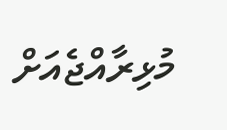މުޅިރާއްޖެއަށް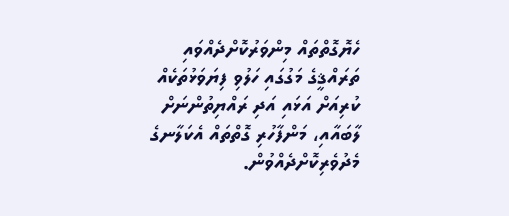ހެޔޮގޮތްތައް މިންވަރުކޮށްދެއްވައި ތަރައްޤީގެ މަގުގައި ހަލުވި ފިޔަވަޅުތަކެއް ކުރިއަށް އަޅައި އަދި ރައްޔިތުންނަށް ލާބައާއި، މަންފާހުރި ގޮތްތައް އެކަލާނގެ މެދުވެރިކޮށްދެއްވުން.